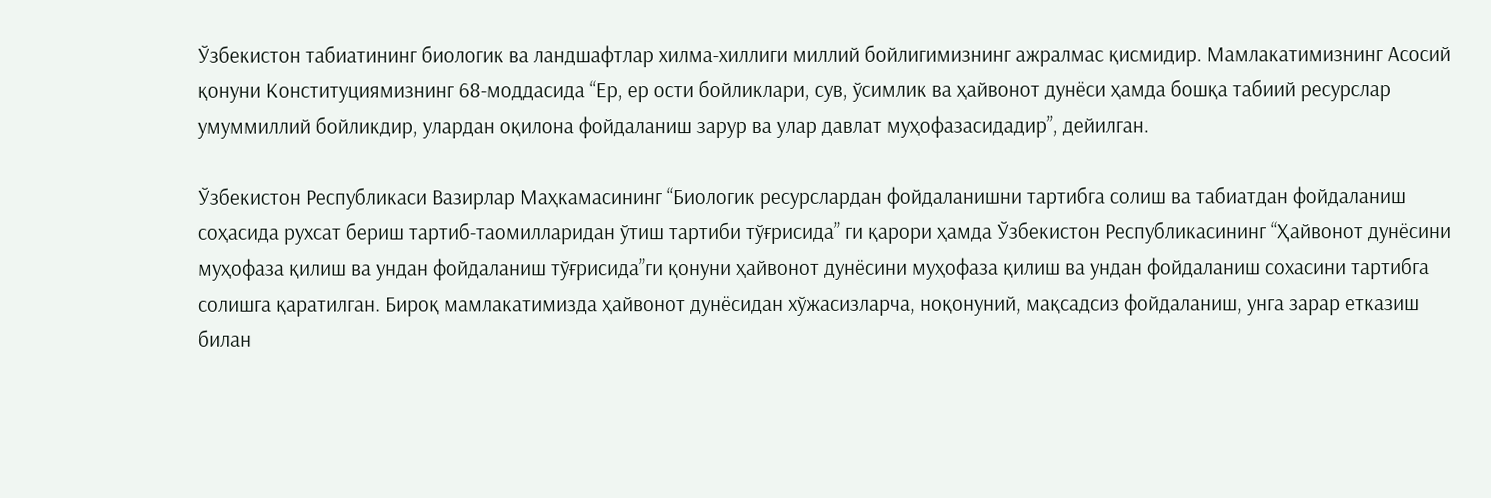Ўзбекистон табиатининг биологик ва ландшафтлар хилма-хиллиги миллий бойлигимизнинг ажралмас қисмидир. Мамлакатимизнинг Асосий қонуни Конституциямизнинг 68-моддасида “Ер, ер ости бойликлари, сув, ўсимлик ва ҳайвонот дунёси ҳамда бошқа табиий ресурслар умуммиллий бойликдир, улардан оқилона фойдаланиш зарур ва улар давлат муҳофазасидадир”, дейилган.

Ўзбекистон Республикаси Вазирлар Маҳкамасининг “Биологик ресурслардан фойдаланишни тартибга солиш ва табиатдан фойдаланиш соҳасида рухсат бериш тартиб-таомилларидан ўтиш тартиби тўғрисида” ги қарори ҳамда Ўзбекистон Республикасининг “Ҳайвонот дунёсини муҳофаза қилиш ва ундан фойдаланиш тўғрисида”ги қонуни ҳайвонот дунёсини муҳофаза қилиш ва ундан фойдаланиш сохасини тартибга солишга қаратилган. Бироқ мамлакатимизда ҳайвонот дунёсидан хўжасизларча, ноқонуний, мақсадсиз фойдаланиш, унга зарар етказиш билан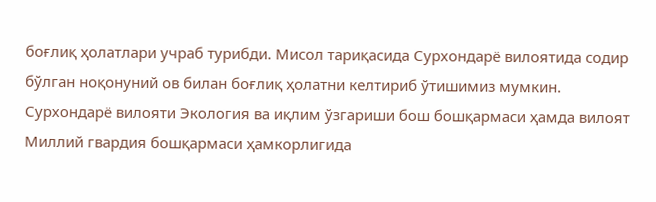боғлиқ ҳолатлари учраб турибди. Мисол тариқасида Сурхондарё вилоятида содир бўлган ноқонуний ов билан боғлиқ ҳолатни келтириб ўтишимиз мумкин. Сурхондарё вилояти Экология ва иқлим ўзгариши бош бошқармаси ҳамда вилоят Миллий гвардия бошқармаси ҳамкорлигида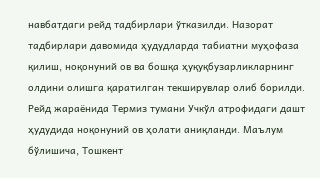навбатдаги рейд тадбирлари ўтказилди. Назорат тадбирлари давомида ҳудудларда табиатни муҳофаза қилиш, ноқонуний ов ва бошқа ҳуқуқбузарликларнинг олдини олишга қаратилган текширувлар олиб борилди. Рейд жараёнида Термиз тумани Учкўл атрофидаги дашт ҳудудида ноқонуний ов ҳолати аниқланди. Маълум бўлишича, Тошкент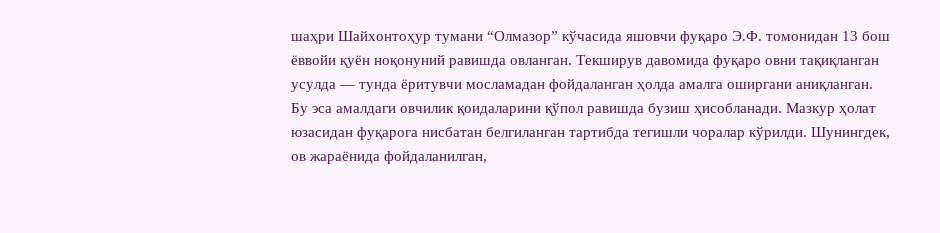шаҳри Шайхонтоҳур тумани “Олмазор” кўчасида яшовчи фуқаро Э.Ф. томонидан 13 бош ёввойи қуён ноқонуний равишда овланган. Текширув давомида фуқаро овни тақиқланган усулда — тунда ёритувчи мосламадан фойдаланган ҳолда амалга оширгани аниқланган. Бу эса амалдаги овчилик қоидаларини қўпол равишда бузиш ҳисобланади. Мазкур ҳолат юзасидан фуқарога нисбатан белгиланган тартибда тегишли чоралар кўрилди. Шунингдек, ов жараёнида фойдаланилган,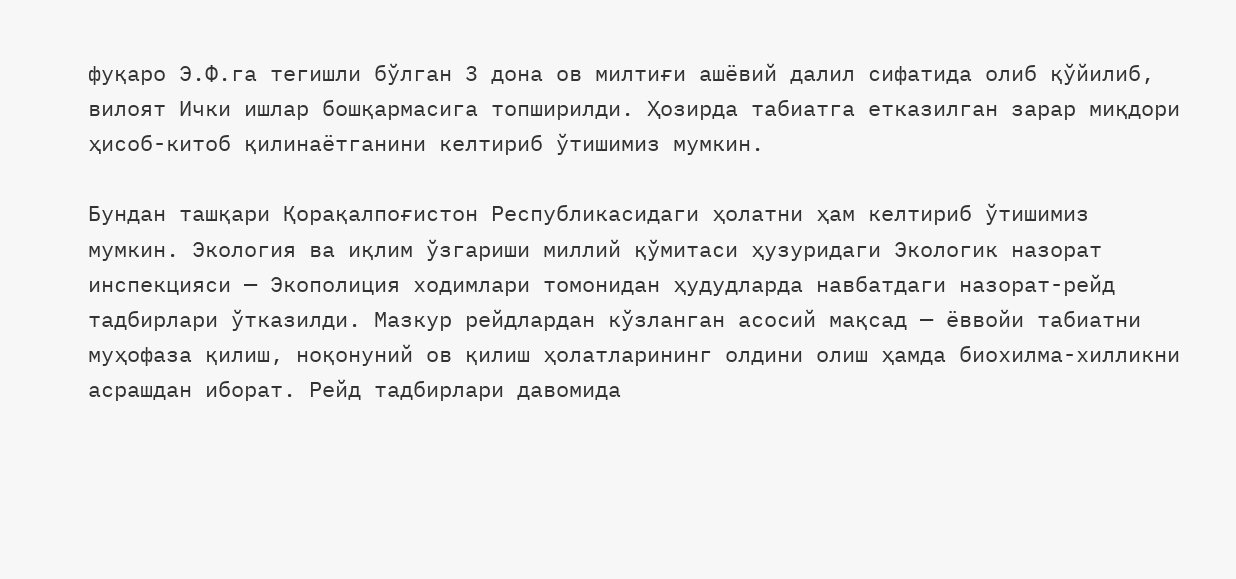фуқаро Э.Ф.га тегишли бўлган 3 дона ов милтиғи ашёвий далил сифатида олиб қўйилиб, вилоят Ички ишлар бошқармасига топширилди. Ҳозирда табиатга етказилган зарар миқдори ҳисоб-китоб қилинаётганини келтириб ўтишимиз мумкин.

Бундан ташқари Қорақалпоғистон Республикасидаги ҳолатни ҳам келтириб ўтишимиз мумкин. Экология ва иқлим ўзгариши миллий қўмитаси ҳузуридаги Экологик назорат инспекцияси — Экополиция ходимлари томонидан ҳудудларда навбатдаги назорат-рейд тадбирлари ўтказилди. Мазкур рейдлардан кўзланган асосий мақсад — ёввойи табиатни муҳофаза қилиш, ноқонуний ов қилиш ҳолатларининг олдини олиш ҳамда биохилма-хилликни асрашдан иборат. Рейд тадбирлари давомида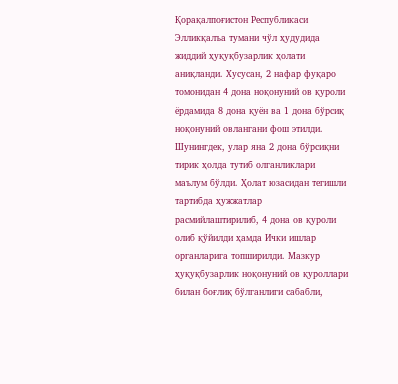Қорақалпоғистон Республикаси Элликқалъа тумани чўл ҳудудида жиддий ҳуқуқбузарлик ҳолати аниқланди. Хусусан, 2 нафар фуқаро томонидан 4 дона ноқонуний ов қуроли ёрдамида 8 дона қуён ва 1 дона бўрсиқ ноқонуний овлангани фош этилди. Шунингдек, улар яна 2 дона бўрсиқни тирик ҳолда тутиб олганликлари маълум бўлди. Ҳолат юзасидан тегишли тартибда ҳужжатлар расмийлаштирилиб, 4 дона ов қуроли олиб қўйилди ҳамда Ички ишлар органларига топширилди. Мазкур ҳуқуқбузарлик ноқонуний ов қуроллари билан боғлиқ бўлганлиги сабабли,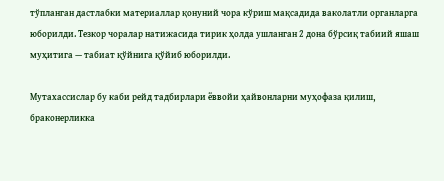тўпланган дастлабки материаллар қонуний чора кўриш мақсадида ваколатли органларга юборилди. Тезкор чоралар натижасида тирик ҳолда ушланган 2 дона бўрсиқ табиий яшаш муҳитига — табиат қўйнига қўйиб юборилди.

Мутахассислар бу каби рейд тадбирлари ёввойи ҳайвонларни муҳофаза қилиш, браконерликка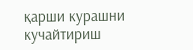қарши курашни кучайтириш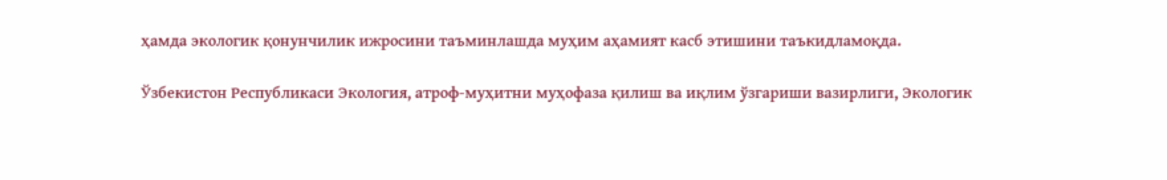ҳамда экологик қонунчилик ижросини таъминлашда муҳим аҳамият касб этишини таъкидламоқда.

Ўзбекистон Республикаси Экология, атроф-муҳитни муҳофаза қилиш ва иқлим ўзгариши вазирлиги, Экологик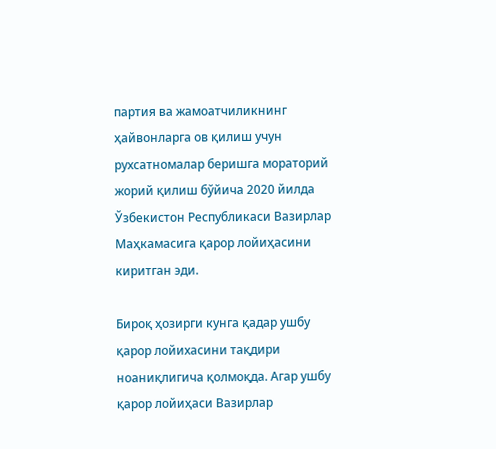партия ва жамоатчиликнинг ҳайвонларга ов қилиш учун рухсатномалар беришга мораторий жорий қилиш бўйича 2020 йилда Ўзбекистон Республикаси Вазирлар Маҳкамасига қарор лойиҳасини киритган эди.

Бироқ ҳозирги кунга қадар ушбу қарор лойихасини тақдири ноаниқлигича қолмоқда. Агар ушбу қарор лойиҳаси Вазирлар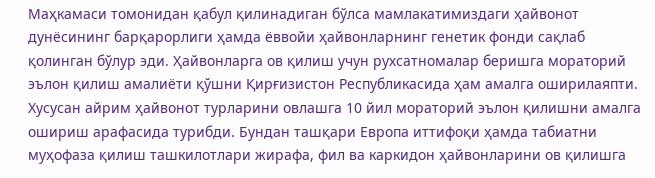Маҳкамаси томонидан қабул қилинадиган бўлса мамлакатимиздаги ҳайвонот дунёсининг барқарорлиги ҳамда ёввойи ҳайвонларнинг генетик фонди сақлаб қолинган бўлур эди. Ҳайвонларга ов қилиш учун рухсатномалар беришга мораторий эълон қилиш амалиёти қўшни Қирғизистон Республикасида ҳам амалга оширилаяпти. Хусусан айрим ҳайвонот турларини овлашга 10 йил мораторий эълон қилишни амалга ошириш арафасида турибди. Бундан ташқари Европа иттифоқи ҳамда табиатни муҳофаза қилиш ташкилотлари жирафа, фил ва каркидон ҳайвонларини ов қилишга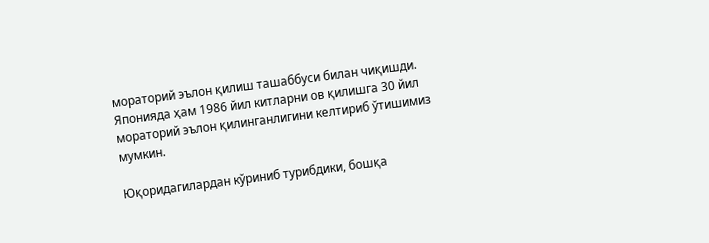мораторий эълон қилиш ташаббуси билан чиқишди. Японияда ҳам 1986 йил китларни ов қилишга 30 йил мораторий эълон қилинганлигини келтириб ўтишимиз мумкин.

Юқоридагилардан кўриниб турибдики, бошқа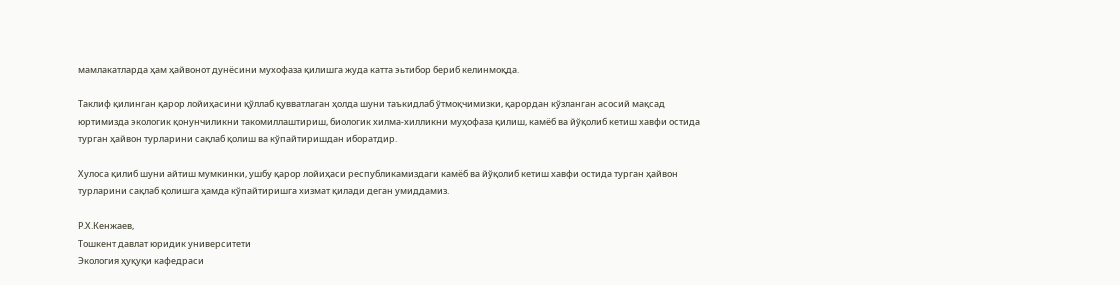мамлакатларда ҳам ҳайвонот дунёсини мухофаза қилишга жуда катта эьтибор бериб келинмоқда.

Таклиф қилинган қарор лойиҳасини қўллаб қувватлаган ҳолда шуни таъкидлаб ўтмоқчимизки, қарордан кўзланган асосий мақсад юртимизда экологик қонунчиликни такомиллаштириш, биологик хилма-хилликни муҳофаза қилиш, камёб ва йўқолиб кетиш хавфи остида турган ҳайвон турларини сақлаб қолиш ва кўпайтиришдан иборатдир.

Хулоса қилиб шуни айтиш мумкинки, ушбу қарор лойиҳаси республикамиздаги камёб ва йўқолиб кетиш хавфи остида турган ҳайвон турларини сақлаб қолишга ҳамда кўпайтиришга хизмат қилади деган умиддамиз.

Р.Х.Кенжаев,
Тошкент давлат юридик университети
Экология ҳуқуқи кафедраси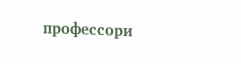профессори